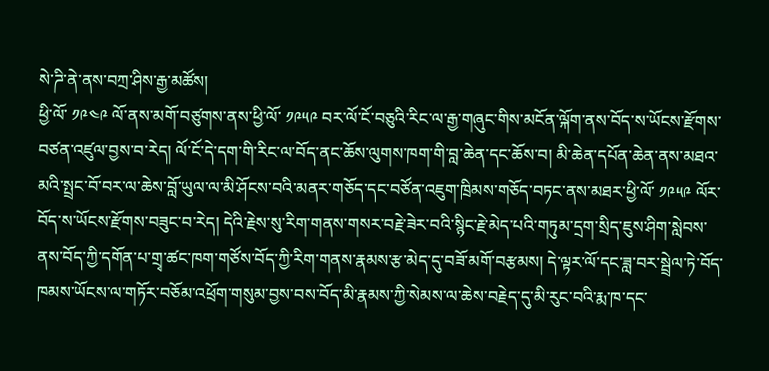སེ་ཌི་ནེ་ནས་བཀྲ་ཤིས་རྒྱ་མཚོས།
ཕྱི་ལོ་ ༡༩༤༩ ལོ་ནས་མགོ་བཙུགས་ནས་ཕྱི་ལོ་ ༡༩༥༩ བར་ལོ་ངོ་བཅུའི་རིང་ལ་རྒྱ་གཞུང་གིས་མངོན་ལྐོག་ནས་བོད་ས་ཡོངས་རྫོགས་བཙན་འཛུལ་བྱས་བ་རེད། ལོ་ངོ་དེ་དག་གི་རིང་ལ་བོད་ནང་ཆོས་ལུགས་ཁག་གི་བླ་ཆེན་དང་ཆོས་བ། མི་ཆེན་དཔོན་ཆེན་ནས་མཐའ་མའི་སྤྲང་བོ་བར་ལ་ཆེས་བློ་ཡུལ་ལ་མི་ཤོངས་བའི་མནར་གཅོད་དང་བཙོན་འཇུག་ཁྲིམས་གཅོད་བཏང་ནས་མཐར་ཕྱི་ལོ་ ༡༩༥༩ ལོར་བོད་ས་ཡོངས་རྫོགས་བཟུང་བ་རེད། དེའི་རྗེས་སུ་རིག་གནས་གསར་བརྗེ་ཟེར་བའི་སྙིང་རྗེ་མེད་པའི་གཏུམ་དྲག་སྲིད་ཇུས་ཤིག་སླེབས་ནས་བོད་ཀྱི་དགོན་པ་གྲྭ་ཚང་ཁག་གཙོས་བོད་ཀྱི་རིག་གནས་རྣམས་རྩ་མེད་དུ་བཟོ་མགོ་བརྩམས། དེ་ལྟར་ལོ་དང་ཟླ་བར་སྦྲེལ་ཏེ་བོད་ཁམས་ཡོངས་ལ་གཏོར་བཅོམ་འཕྲོག་གསུམ་བྱས་བས་བོད་མི་རྣམས་ཀྱི་སེམས་ལ་ཆེས་བརྗེད་དུ་མི་རུང་བའི་རྨ་ཁ་དང་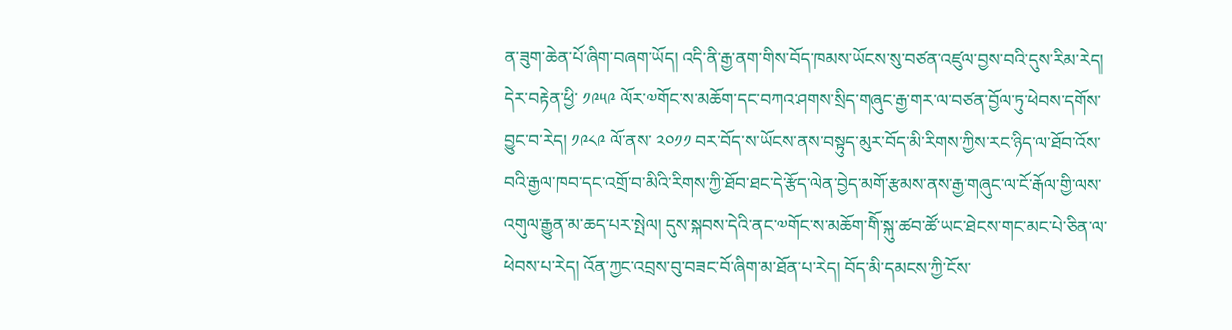ན་ཟུག་ཆེན་པོ་ཞིག་བཞག་ཡོད། འདི་ནི་རྒྱ་ནག་གིས་བོད་ཁམས་ཡོངས་སུ་བཙན་འཛུལ་བྱས་བའི་དུས་རིམ་རེད།
དེར་བརྟེན་ཕྱི་ ༡༩༥༩ ལོར་༧གོང་ས་མཆོག་དང་བཀའ་ཤགས་སྲིད་གཞུང་རྒྱ་གར་ལ་བཙན་བྱོལ་ཏུ་ཕེབས་དགོས་བྱུང་བ་རེད། ༡༩༨༩ ལོ་ནས་ ༢༠༡༡ བར་བོད་ས་ཡོངས་ནས་བསྟུད་མུར་བོད་མི་རིགས་ཀྱིས་རང་ཉིད་ལ་ཐོབ་འོས་བའི་རྒྱལ་ཁབ་དང་འགྲོ་བ་མིའི་རིགས་ཀྱི་ཐོབ་ཐང་དེ་རྩོད་ལེན་བྱེད་མགོ་རྩམས་ནས་རྒྱ་གཞུང་ལ་ངོ་རྒོལ་གྱི་ལས་འགུལ་རྒྱུན་མ་ཆད་པར་སྤེལ། དུས་སྐབས་དེའི་ནང་༧གོང་ས་མཆོག་གིོ་སྐུ་ཚབ་ཚོ་ཡང་ཐེངས་གང་མང་པེ་ཅིན་ལ་ཕེབས་པ་རེད། འོན་ཀྱང་འབྲས་བུ་བཟང་བོ་ཞིག་མ་ཐོན་པ་རེད། བོད་མི་དམངས་ཀྱི་ངོས་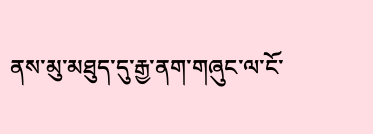ནས་མུ་མཐུད་དུ་རྒྱ་ནག་གཞུང་ལ་ངོ་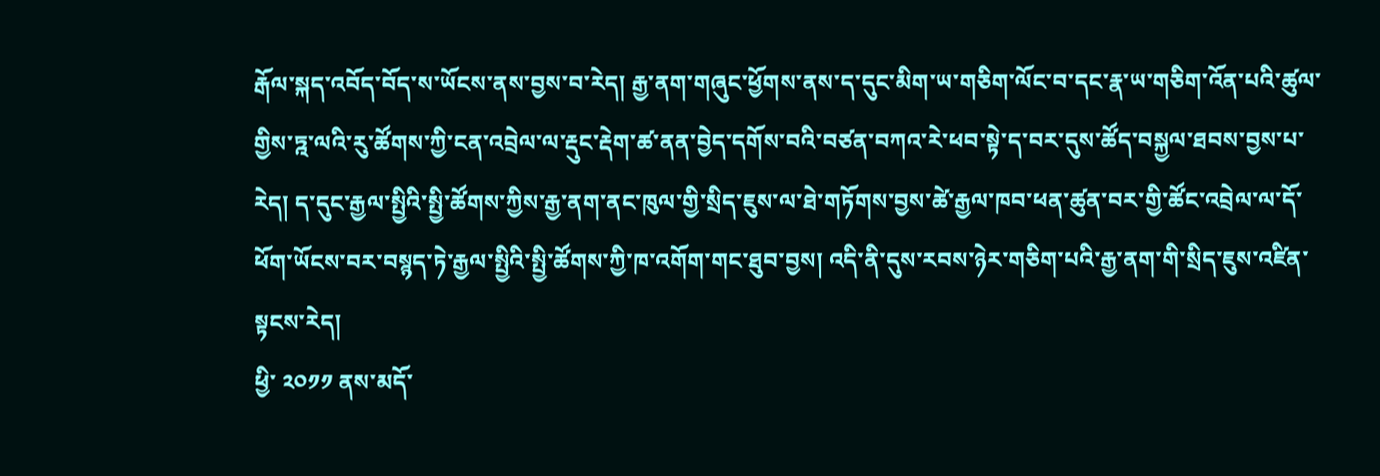རྒོལ་སྐད་འབོད་བོད་ས་ཡོངས་ནས་བྱས་བ་རེད། རྒྱ་ནག་གཞུང་ཕྱོགས་ནས་ད་དུང་མིག་ཡ་གཅིག་ལོང་བ་དང་རྣ་ཡ་གཅིག་འོན་པའི་ཚུལ་གྱིས་ཏྰ་ལའི་རུ་ཚོགས་ཀྱི་ངན་འབྲེལ་ལ་རྡུང་རྡེག་ཚ་ནན་བྱེད་དགོས་བའི་བཙན་བཀའ་རེ་ཕབ་སྟེ་ད་བར་དུས་ཚོད་བསྐྱལ་ཐབས་བྱས་པ་རེད། ད་དུང་རྒྱལ་སྤྱིའི་སྤྱི་ཚོགས་ཀྱིས་རྒྱ་ནག་ནང་ཁུལ་གྱི་སྲིད་ཇུས་ལ་ཐེ་གཏོགས་བྱས་ཚེ་རྒྱལ་ཁབ་ཕན་ཚུན་བར་གྱི་ཚོང་འབྲེལ་ལ་དོ་ཕོག་ཡོངས་བར་བསྙད་ཏེ་རྒྱལ་སྤྱིའི་སྤྱི་ཚོགས་ཀྱི་ཁ་འགོག་གང་ཐུབ་བྱས། འདི་ནི་དུས་རབས་ཉེར་གཅིག་པའི་རྒྱ་ནག་གི་སྲིད་ཇུས་འཛིན་སྟངས་རེད།
ཕྱི་ ༢༠༡༡ ནས་མདོ་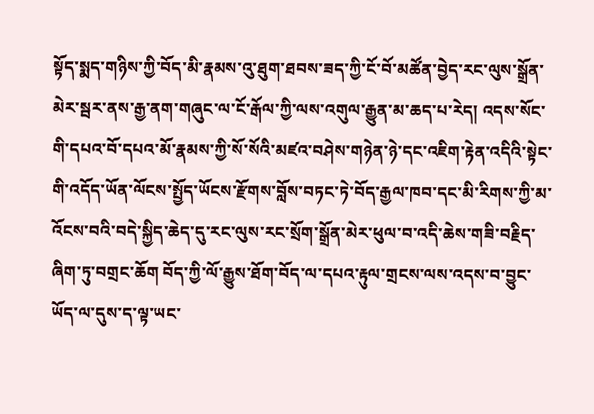སྟོད་སྨད་གཉིས་ཀྱི་བོད་མི་རྣམས་འུ་ཐུག་ཐབས་ཟད་ཀྱི་ངོ་བོ་མཚོན་བྱེད་རང་ལུས་སྒྲོན་མེར་སྦར་ནས་རྒྱ་ནག་གཞུང་ལ་ངོ་རྒོལ་ཀྱི་ལས་འགུལ་རྒྱུན་མ་ཆད་པ་རེད། འདས་སོང་གི་དཔའ་བོ་དཔའ་མོ་རྣམས་ཀྱི་སོ་སོའི་མཛའ་བཤེས་གཉེན་ཉེ་དང་འཇིག་རྟེན་འདིའི་སྟེང་གི་འདོད་ཡོན་ལོངས་སྤྱོད་ཡོངས་རྫོགས་བློས་བཏང་ཏེ་བོད་རྒྱལ་ཁབ་དང་མི་རིགས་ཀྱི་མ་འོངས་བའི་བདེ་སྐྱིད་ཆེད་དུ་རང་ལུས་རང་སྲོག་སྒྲོན་མེར་ཕུལ་བ་འདི་ཆེས་གཟི་བརྗིད་ཞིག་ཏུ་བགྲང་ཆོག བོད་ཀྱི་ལོ་རྒྱུས་ཐོག་བོད་ལ་དཔའ་རྟུལ་གྲངས་ལས་འདས་བ་བྱུང་ཡོད་ལ་དུས་ད་ལྟ་ཡང་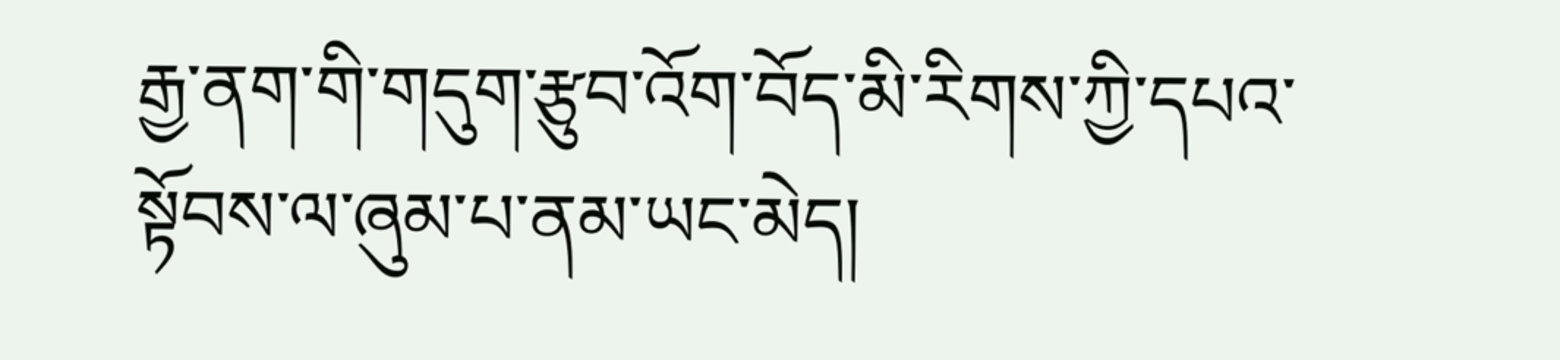རྒྱ་ནག་གི་གདུག་རྩུབ་འོག་བོད་མི་རིགས་ཀྱི་དཔའ་སྟོབས་ལ་ཞུམ་པ་ནམ་ཡང་མེད།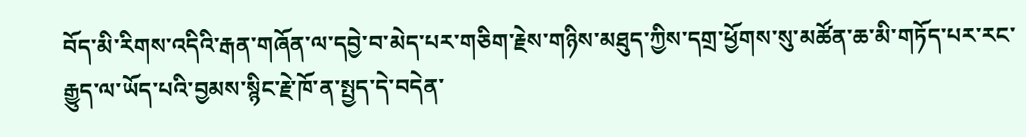བོད་མི་རིགས་འདིའི་རྒན་གཞོན་ལ་དབྱེ་བ་མེད་པར་གཅིག་རྗེས་གཉིས་མཐུད་ཀྱིས་དགྲ་ཕྱོགས་སུ་མཚོན་ཆ་མི་གཏོད་པར་རང་རྒྱུད་ལ་ཡོད་པའི་བྱམས་སྙིང་རྗེ་ཁོ་ན་སྤྱད་དེ་བདེན་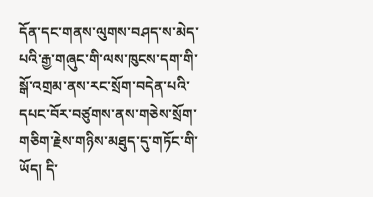དོན་དང་གནས་ལུགས་བཤད་ས་མེད་པའི་རྒྱ་གཞུང་གི་ལས་ཁུངས་དག་གི་སྒོ་འགྲམ་ནས་རང་སྲོག་བདེན་པའི་དཔང་བོར་བཙུགས་ནས་གཅེས་སྲོག་གཅིག་རྗེས་གཉིས་མཐུད་དུ་གཏོང་གི་ཡོད། དི་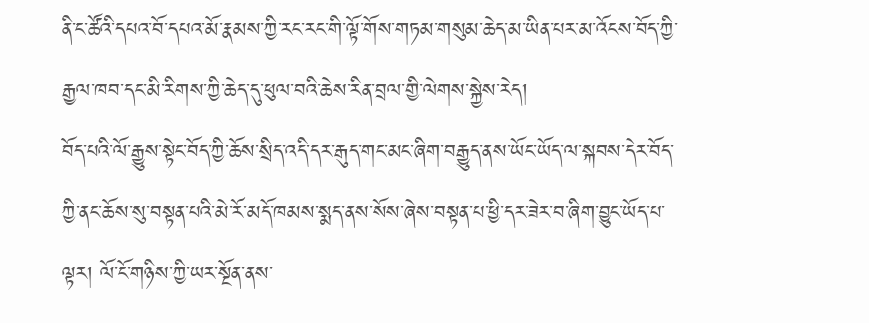ནི་ང་ཚོའི་དཔའ་བོ་དཔའ་མོ་རྣམས་ཀྱི་རང་རང་གི་ལྟོ་གོས་གཏམ་གསུམ་ཆེད་མ་ཡིན་པར་མ་འོངས་བོད་ཀྱི་རྒྱལ་ཁབ་དང་མི་རིགས་ཀྱི་ཆེད་དུ་ཕུལ་བའི་ཆེས་རིན་བྲལ་གྱི་ལེགས་སྐྱེས་རེད།
བོད་པའི་ལོ་རྒྱུས་སྟེང་བོད་ཀྱི་ཆོས་སྲིད་འདི་དར་རྒུད་གང་མང་ཞིག་བརྒྱུད་ནས་ཡོང་ཡོད་ལ་སྐབས་དེར་བོད་ཀྱི་ནང་ཆོས་སུ་བསྟན་པའི་མེ་རོ་མདོ་ཁམས་སྨད་ནས་སོས་ཞེས་བསྟན་པ་ཕྱི་དར་ཟེར་བ་ཞིག་བྱུང་ཡོད་པ་ལྟར། ལོ་ངོ་གཉིས་ཀྱི་ཡར་སྔོན་ནས་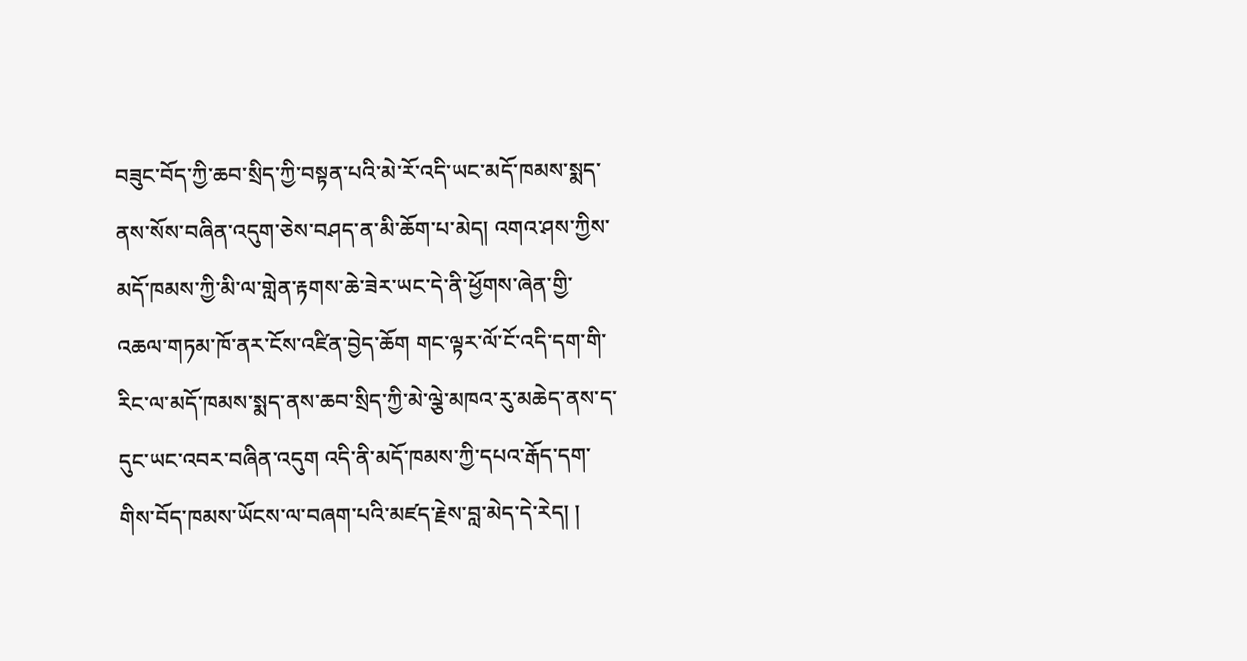བཟུང་བོད་ཀྱི་ཆབ་སྲིད་ཀྱི་བསྟན་པའི་མེ་རོ་འདི་ཡང་མདོ་ཁམས་སྨད་ནས་སོས་བཞིན་འདུག་ཅེས་བཤད་ན་མི་ཆོག་པ་མེད། འགའ་ཤས་ཀྱིས་མདོ་ཁམས་ཀྱི་མི་ལ་གླེན་རྟགས་ཆེ་ཟེར་ཡང་དེ་ནི་ཕྱོགས་ཞེན་གྱི་འཆལ་གཏམ་ཁོ་ནར་ངོས་འཛིན་བྱེད་ཆོག གང་ལྟར་ལོ་ངོ་འདི་དག་གི་རིང་ལ་མདོ་ཁམས་སྨད་ནས་ཆབ་སྲིད་ཀྱི་མེ་ལྕེ་མཁའ་རུ་མཆེད་ནས་ད་དུང་ཡང་འབར་བཞིན་འདུག འདི་ནི་མདོ་ཁམས་ཀྱི་དཔའ་རྒོད་དག་གིས་བོད་ཁམས་ཡོངས་ལ་བཞག་པའི་མཛད་རྗེས་བླ་མེད་དེ་རེད། །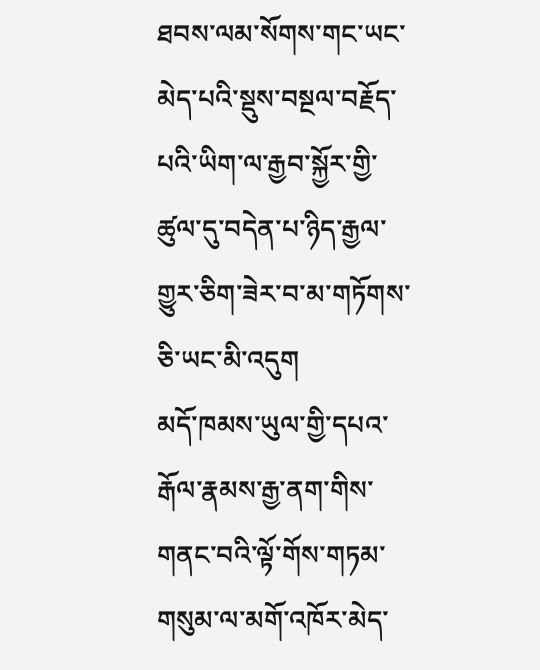ཐབས་ལམ་སོགས་གང་ཡང་མེད་པའི་སྡུས་བསྔལ་བརྗོད་པའི་ཡིག་ལ་རྒྱབ་སྐྱོར་གྱི་ཚུལ་དུ་བདེན་པ་ཉིད་རྒྱལ་གྱུར་ཅིག་ཟེར་བ་མ་གཏོགས་ཅི་ཡང་མི་འདུག
མདོ་ཁམས་ཡུལ་གྱི་དཔའ་རྒོལ་རྣམས་རྒྱ་ནག་གིས་གནང་བའི་ལྟོ་གོས་གཏམ་གསུམ་ལ་མགོ་འཁོར་མེད་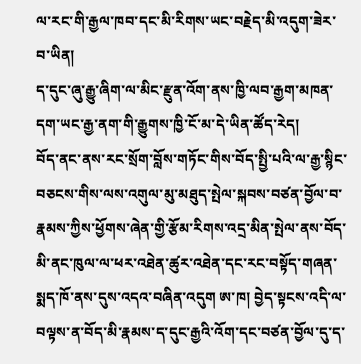ལ་རང་གི་རྒྱལ་ཁབ་དང་མི་རིགས་ཡང་བརྗེད་མི་འདུག་ཟེར་བ་ཡིན།
ད་དུང་ཞུ་རྒྱུ་ཞིག་ལ་མིང་རྫུན་འོག་ནས་ཁྱི་ལབ་རྒྱག་མཁན་དག་ཡང་རྒྱ་ནག་གི་རྒྱུགས་ཁྱི་ངོ་མ་དེ་ཡིན་ཚོད་རེད།
བོད་ནང་ནས་རང་སྲོག་བློས་གཏོང་གིས་བོད་སྤྱི་པའི་ལ་རྒྱ་སྙིང་བཅངས་གིས་ལས་འགུལ་མུ་མཐུད་སྤེལ་སྐབས་བཙན་བྱོལ་བ་རྣམས་ཀྱིས་ཕྱོགས་ཞེན་གྱི་རྩོམ་རིགས་འདྲ་མིན་སྤེལ་ནས་བོད་མི་ནང་ཁུལ་ལ་ཕར་འཐེན་ཚུར་འཐེན་དང་རང་བསྟོད་གཞན་སྨད་ཁོ་ནས་དུས་འདའ་བཞིན་འདུག ཨ་ཁ། བྱེད་སྟངས་འདི་ལ་བལྟས་ན་བོད་མི་རྣམས་ད་དུང་རྒྱའི་འོག་དང་བཙན་བྱོལ་དུ་ད་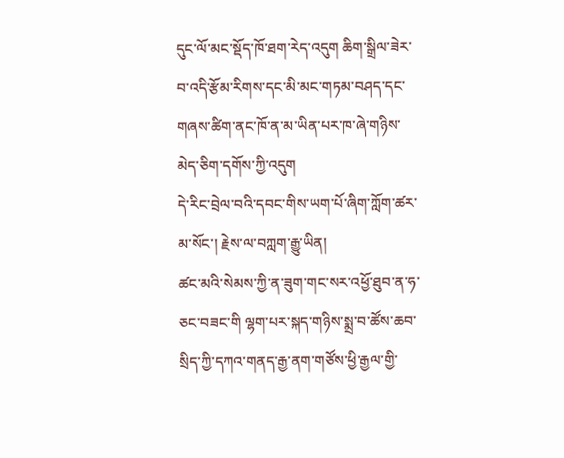དུང་ལོ་མང་སྡོད་ཁོ་ཐག་རེད་འདུག ཆིག་སྒྲིལ་ཟེར་བ་འདི་རྩོམ་རིགས་དང་མི་མང་གཏམ་བཤད་དང་གཞས་ཚིག་ནང་ཁོ་ན་མ་ཡིན་པར་ཁ་ཞེ་གཉིས་མེད་ཅིག་དགོས་ཀྱི་འདུག
དེ་རིང་བྲེལ་བའི་དབང་གིས་ཡག་པོ་ཞིག་ཀློག་ཚར་མ་སོང་། རྗེས་ལ་བཀླག་རྒྱུ་ཡིན།
ཚང་མའི་སེམས་ཀྱི་ན་ཟུག་གང་སར་འཕྱོ་ཐུབ་ན་ཧ་ཅང་བཟང་གི ལྷག་པར་སྐད་གཉིས་སྨྲ་བ་ཚོས་ཆབ་སྲིད་ཀྱི་དཀའ་གནད་རྒྱ་ནག་གཙོས་ཕྱི་རྒྱལ་གྱི་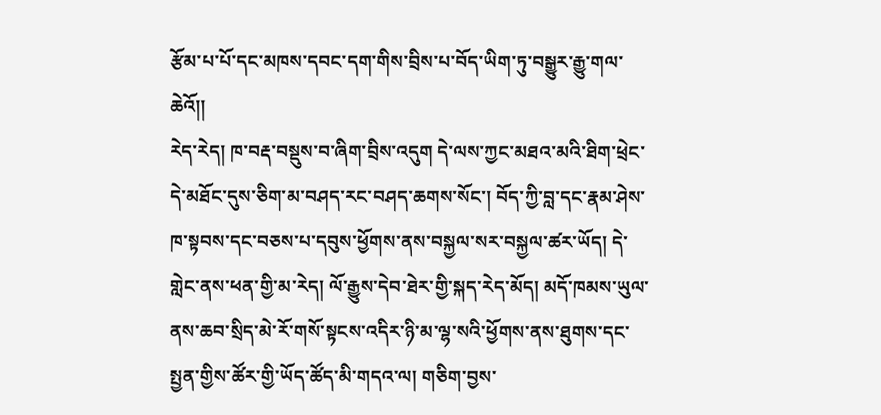རྩོམ་པ་པོ་དང་མཁས་དབང་དག་གིས་བྲིས་པ་བོད་ཡིག་ཏུ་བསྒྱུར་རྒྱུ་གལ་ཆེའོ།།
རེད་རེད། ཁ་བརྡ་བསྡུས་བ་ཞིག་བྲིས་འདུག དེ་ལས་ཀྱང་མཐའ་མའི་ཐིག་ཕྲེང་དེ་མཐོང་དུས་ཅིག་མ་བཤད་རང་བཤད་ཆགས་སོང་། བོད་ཀྱི་བླ་དང་རྣམ་ཤེས་ཁ་སྟབས་དང་བཅས་པ་དབུས་ཕྱོགས་ནས་བསྐྱལ་སར་བསྐྱལ་ཚར་ཡོད། དེ་གླེང་ནས་ཕན་གྱི་མ་རེད། ལོ་རྒྱུས་དེབ་ཐེར་གྱི་སྐད་རེད་མོད། མདོ་ཁམས་ཡུལ་ནས་ཆབ་སྲིད་མེ་རོ་གསོ་སྟངས་འདིར་ཉི་མ་ལྷ་སའི་ཕྱོགས་ནས་ཐུགས་དང་སྤྱན་གྱིས་ཚོར་གྱི་ཡོད་ཚོད་མི་གདའ་ལ། གཅིག་བྱས་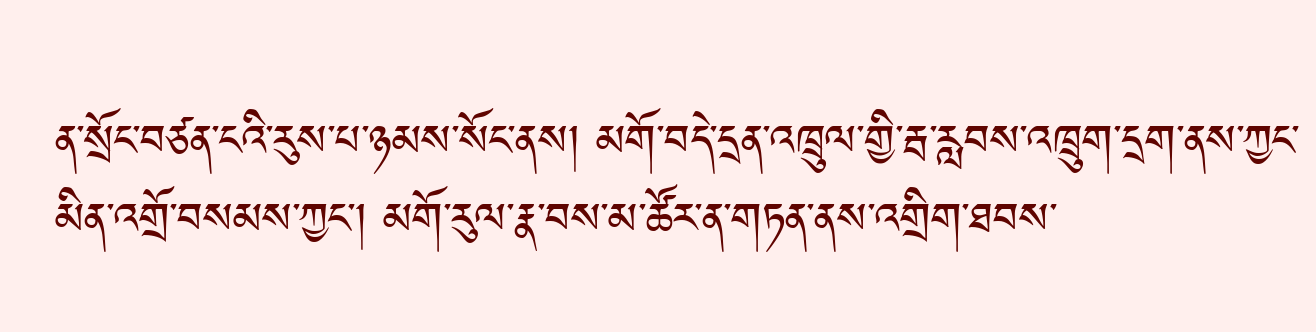ན་སྲོང་བཙན་ངའི་རུས་པ་ཉམས་སོང་ནས། མགོ་བདེ་དྲན་འཁྲུལ་གྱི་རྦ་རླབས་འཁྲུག་དྲག་ནས་ཀྱང་མིན་འགྲོ་བསམས་ཀྱང་། མགོ་རུལ་རྣ་བས་མ་ཚོར་ན་གཏན་ནས་འགྲིག་ཐབས་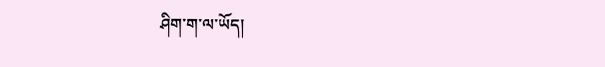ཤིག་ག་ལ་ཡོད།